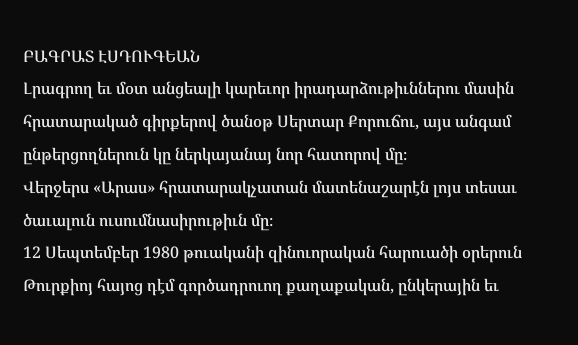ԲԱԳՐԱՏ ԷՍԴՈՒԳԵԱՆ
Լրագրող եւ մօտ անցեալի կարեւոր իրադարձութիւններու մասին հրատարակած գիրքերով ծանօթ Սերտար Քորուճու, այս անգամ ընթերցողներուն կը ներկայանայ նոր հատորով մը։
Վերջերս «Արաս» հրատարակչատան մատենաշարէն լոյս տեսաւ ծաւալուն ուսումնասիրութիւն մը։
12 Սեպտեմբեր 1980 թուականի զինուորական հարուածի օրերուն Թուրքիոյ հայոց դէմ գործադրուող քաղաքական, ընկերային եւ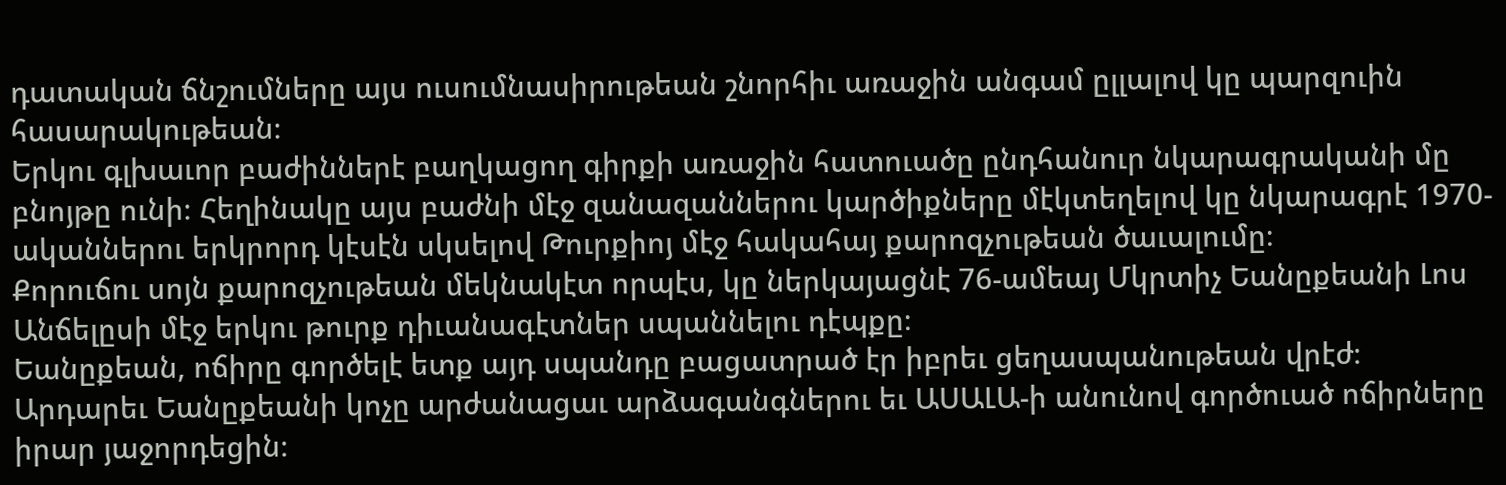դատական ճնշումները այս ուսումնասիրութեան շնորհիւ առաջին անգամ ըլլալով կը պարզուին հասարակութեան։
Երկու գլխաւոր բաժիններէ բաղկացող գիրքի առաջին հատուածը ընդհանուր նկարագրականի մը բնոյթը ունի։ Հեղինակը այս բաժնի մէջ զանազաններու կարծիքները մէկտեղելով կը նկարագրէ 1970-ականներու երկրորդ կէսէն սկսելով Թուրքիոյ մէջ հակահայ քարոզչութեան ծաւալումը։
Քորուճու սոյն քարոզչութեան մեկնակէտ որպէս, կը ներկայացնէ 76-ամեայ Մկրտիչ Եանըքեանի Լոս Անճելըսի մէջ երկու թուրք դիւանագէտներ սպաննելու դէպքը։
Եանըքեան, ոճիրը գործելէ ետք այդ սպանդը բացատրած էր իբրեւ ցեղասպանութեան վրէժ։
Արդարեւ Եանըքեանի կոչը արժանացաւ արձագանգներու եւ ԱՍԱԼԱ-ի անունով գործուած ոճիրները իրար յաջորդեցին։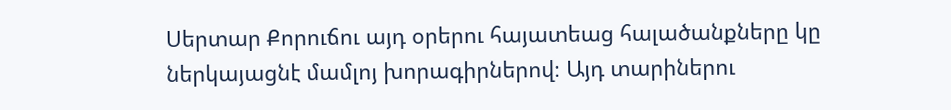Սերտար Քորուճու այդ օրերու հայատեաց հալածանքները կը ներկայացնէ մամլոյ խորագիրներով։ Այդ տարիներու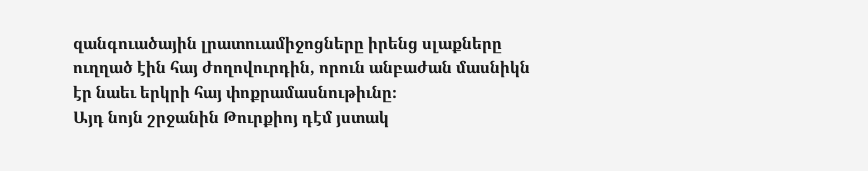զանգուածային լրատուամիջոցները իրենց սլաքները ուղղած էին հայ ժողովուրդին, որուն անբաժան մասնիկն էր նաեւ երկրի հայ փոքրամասնութիւնը։
Այդ նոյն շրջանին Թուրքիոյ դէմ յստակ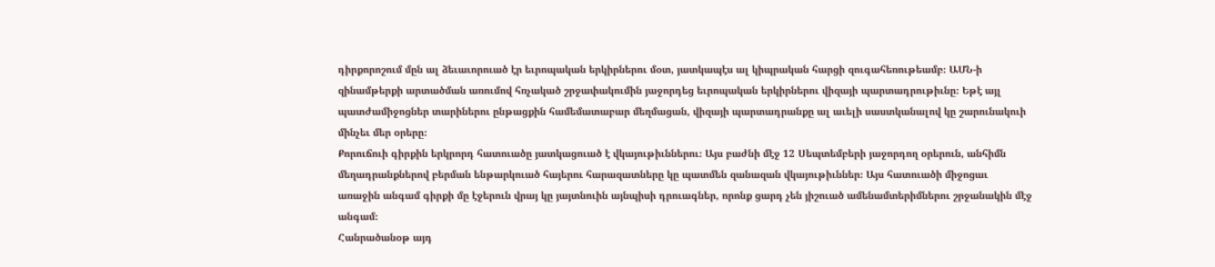դիրքորոշում մըն ալ ձեւաւորուած էր եւրոպական երկիրներու մօտ, յատկապէս ալ կիպրական հարցի զուգահեռութեամբ։ ԱՄՆ-ի զինամթերքի արտածման առումով հռչակած շրջափակումին յաջորդեց եւրոպական երկիրներու վիզայի պարտադրութիւնը։ Եթէ այլ պատժամիջոցներ տարիներու ընթացքին համեմատաբար մեղմացան, վիզայի պարտադրանքը ալ աւելի սաստկանալով կը շարունակուի մինչեւ մեր օրերը։
Քորուճուի գիրքին երկրորդ հատուածը յատկացուած է վկայութիւններու։ Այս բաժնի մէջ 12 Սեպտեմբերի յաջորդող օրերուն, անհիմն մեղադրանքներով բերման ենթարկուած հայերու հարազատները կը պատմեն զանազան վկայութիւններ։ Այս հատուածի միջոցաւ առաջին անգամ գիրքի մը էջերուն վրայ կը յայտնուին այնպիսի դրուագներ, որոնք ցարդ չեն յիշուած ամենամտերիմներու շրջանակին մէջ անգամ։
Հանրածանօթ այդ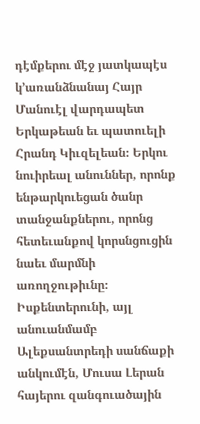դէմքերու մէջ յատկապէս կ՚առանձնանայ Հայր Մանուէլ վարդապետ Երկաթեան եւ պատուելի Հրանդ Կիւզելեան։ Երկու նուիրեալ անուններ, որոնք ենթարկուեցան ծանր տանջանքներու, որոնց հետեւանքով կորսնցուցին նաեւ մարմնի առողջութիւնը։
Իսքենտերունի, այլ անուանմամբ Ալեքսանտրեդի սանճաքի անկումէն, Մուսա Լերան հայերու զանգուածային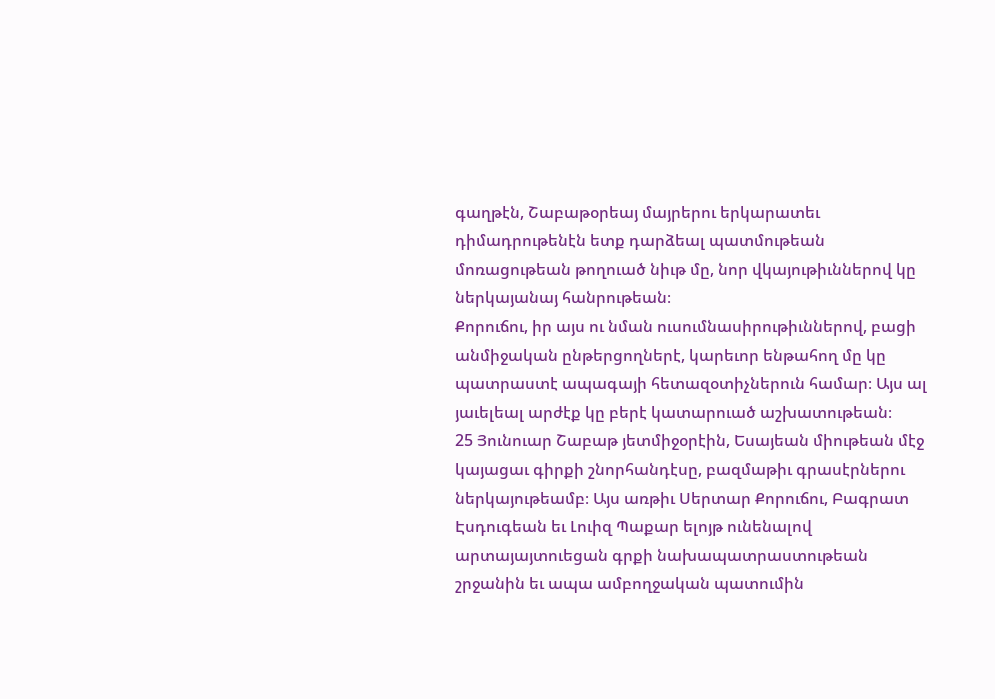գաղթէն, Շաբաթօրեայ մայրերու երկարատեւ դիմադրութենէն ետք դարձեալ պատմութեան մոռացութեան թողուած նիւթ մը, նոր վկայութիւններով կը ներկայանայ հանրութեան։
Քորուճու, իր այս ու նման ուսումնասիրութիւններով, բացի անմիջական ընթերցողներէ, կարեւոր ենթահող մը կը պատրաստէ ապագայի հետազօտիչներուն համար։ Այս ալ յաւելեալ արժէք կը բերէ կատարուած աշխատութեան։
25 Յունուար Շաբաթ յետմիջօրէին, Եսայեան միութեան մէջ կայացաւ գիրքի շնորհանդէսը, բազմաթիւ գրասէրներու ներկայութեամբ։ Այս առթիւ Սերտար Քորուճու, Բագրատ Էսդուգեան եւ Լուիզ Պաքար ելոյթ ունենալով արտայայտուեցան գրքի նախապատրաստութեան շրջանին եւ ապա ամբողջական պատումին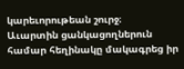կարեւորութեան շուրջ։
Աւարտին ցանկացողներուն համար հեղինակը մակագրեց իր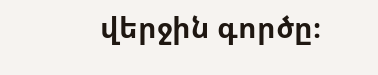վերջին գործը։